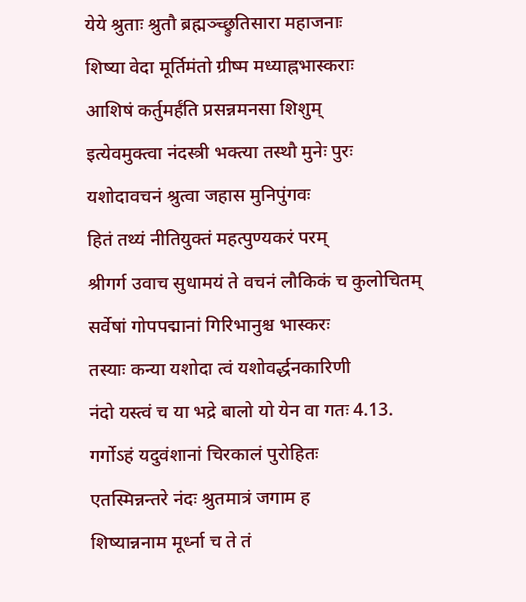येये श्रुताः श्रुतौ ब्रह्मञ्च्छ्रुतिसारा महाजनाः
शिष्या वेदा मूर्तिमंतो ग्रीष्म मध्याह्नभास्कराः
आशिषं कर्तुमर्हंति प्रसन्नमनसा शिशुम्
इत्येवमुक्त्वा नंदस्त्री भक्त्या तस्थौ मुनेः पुरः
यशोदावचनं श्रुत्वा जहास मुनिपुंगवः
हितं तथ्यं नीतियुक्तं महत्पुण्यकरं परम्
श्रीगर्ग उवाच सुधामयं ते वचनं लौकिकं च कुलोचितम्
सर्वेषां गोपपद्मानां गिरिभानुश्च भास्करः
तस्याः कन्या यशोदा त्वं यशोवर्द्धनकारिणी
नंदो यस्त्वं च या भद्रे बालो यो येन वा गतः 4.13.
गर्गोऽहं यदुवंशानां चिरकालं पुरोहितः
एतस्मिन्नन्तरे नंदः श्रुतमात्रं जगाम ह
शिष्यान्ननाम मूर्ध्ना च ते तं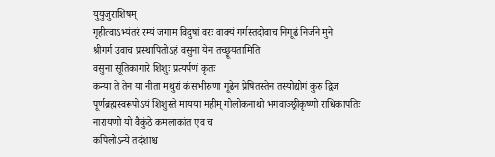युयुजुराशिषम्
गृहीत्वाऽभ्यंतरं रम्यं जगाम विदुषां वरः वाक्यं गर्गस्तदोवाच निगूढं निर्जने मुने
श्रीगर्ग उवाच प्रस्थापितोऽहं वसुना येन तच्छ्रूयतामिति
वसुना सूतिकागारे शिशुः प्रत्यर्पणं कृतः
कन्या ते तेन या नीता मथुरां कंसभीरुणा गूढेन प्रेषितस्तेन तस्योद्योगं कुरु द्विज
पूर्णब्रह्मस्वरूपोऽयं शिशुस्ते मायया महीम् गोलोकनाथो भगवाञ्छ्रीकृष्णो राधिकापतिः
नारायणो यो वैकुंठे कमलाकांत एव च
कपिलोऽन्ये तदंशाश्च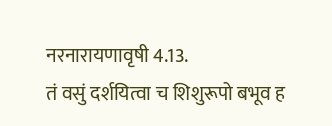नरनारायणावृषी 4.13.
तं वसुं दर्शयित्वा च शिशुरूपो बभूव ह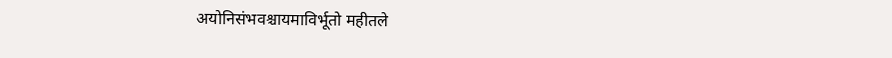अयोनिसंभवश्चायमाविर्भूतो महीतले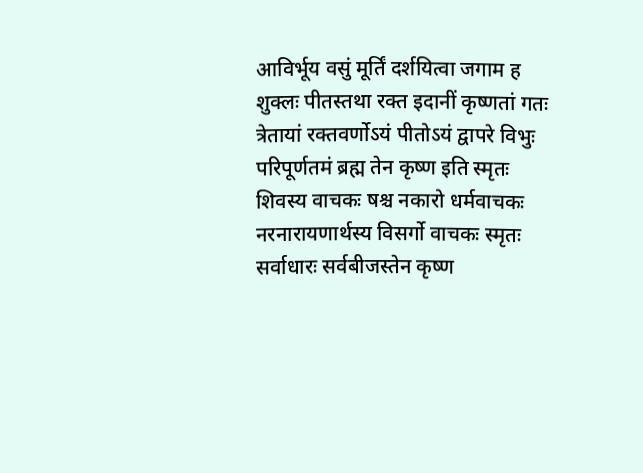आविर्भूय वसुं मूर्तिं दर्शयित्वा जगाम ह
शुक्लः पीतस्तथा रक्त इदानीं कृष्णतां गतः
त्रेतायां रक्तवर्णोऽयं पीतोऽयं द्वापरे विभुः
परिपूर्णतमं ब्रह्म तेन कृष्ण इति स्मृतः
शिवस्य वाचकः षश्च नकारो धर्मवाचकः
नरनारायणार्थस्य विसर्गो वाचकः स्मृतः
सर्वाधारः सर्वबीजस्तेन कृष्ण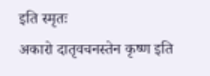इति स्मृतः
अकारो दातृवचनस्तेन कृष्ण इति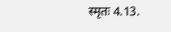स्मृतः 4.13.